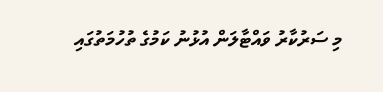މި ސަރުކާރު ވައްޓާލަން އުޅުނު ކަމުގެ ތުހުމަތުގައި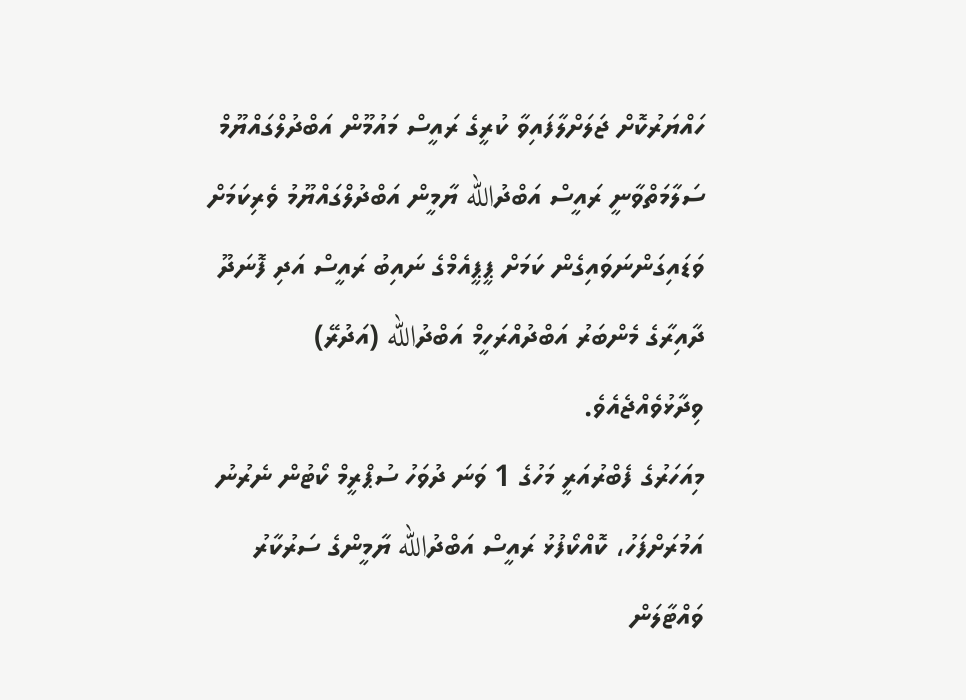ހައްޔަރުކޮށް ޖަލަށްލާފައިވާ ކުރީގެ ރައީސް މައުމޫން އަބްދުލްގައްޔޫމް ސަލާމަތްވާނީ ރައީސް އަބްދުالله ޔާމީން އަބްދުލްގައްޔޫމު ވެރިކަމަށް ވަޑައިގަންނަވައިގެން ކަމަށް ޕީޕީއެމްގެ ނައިބު ރައީސް އަދި ފޮނަދޫ ދާއިރާގެ މެންބަރު އަބްދުއްރަހީމް އަބްދުالله (އަދުރޭ) ވިދާޅުވެއްޖެއެވެ.
މިއަހަރުގެ ފެބްރުއަރީ މަހުގެ 1 ވަނަ ދުވަހު ސުޕްރީމް ކޯޓުން ނެރުނު އަމުރަށްފަހު، ކޮއްކޯފުޅު ރައީސް އަބްދުالله ޔާމީންގެ ސަރުކާރު ވައްޓާލަން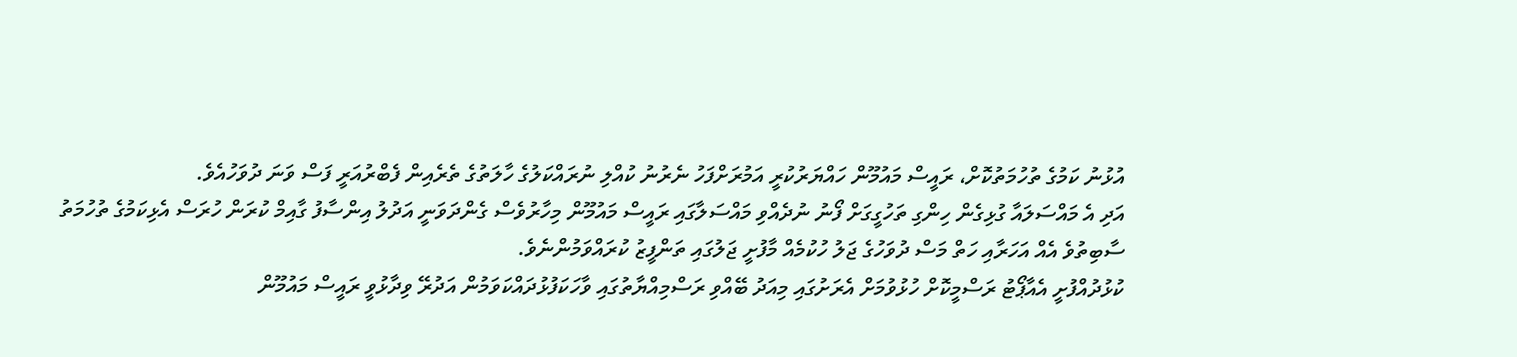އުޅުނު ކަމުގެ ތުހުމަތުކޮށް، ރައީސް މައުމޫން ހައްޔަރުކުރީ އަމުރަށްފަހު ނެރުނު ކުއްލި ނުރައްކަލުގެ ހާލަތުގެ ތެރެއިން ފެބްރުއަރީ ފަސް ވަނަ ދުވަހުއެވެ.
އަދި އެ މައްސަލައާ ގުޅިގެން ހިންގި ތަހުގީގަށް ފޯނު ނުދެއްވި މައްސަލާގައި ރައީސް މައުމޫން މިހާރުވެސް ގެންދަވަނީ އަދުލު އިންސާފު ގާއިމް ކުރަން ހުރަސް އެޅިކަމުގެ ތުހުމަތު ސާބިތުވެ އެއް އަހަރާއި ހަތް މަސް ދުވަހުގެ ޖަލު ހުކުމެއް މާފުށީ ޖަލުގައި ތަންފީޒު ކުރައްވަމުންނެވެ.
ކުޅުދުއްފުށީ އެއާޕޯޓު ރަސްމީކޮށް ހުޅުވުމަށް އެރަށުގައި މިއަދު ބޭއްވި ރަސްމިއްޔާތުގައި ވާހަކަފުޅުދައްކަވަމުން އަދުރޭ ވިދާޅުވީ ރައީސް މައުމޫން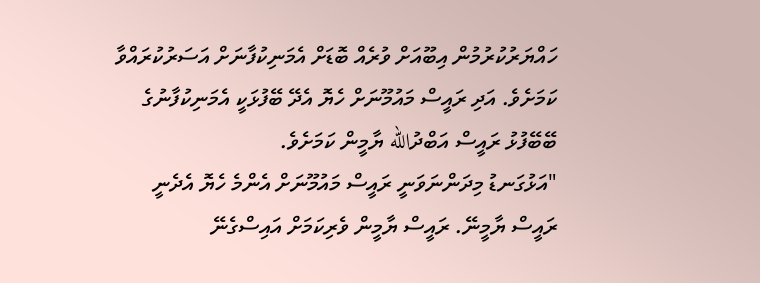ހައްޔަރުކުރުމުން އިބޫއަށް ވުރެއް ބޮޑަށް އެމަނިކުފާނަށް އަސަރުކުރައްވާ ކަމަށެވެ. އަދި ރައީސް މައުމޫނަށް ހެޔޮ އެދޭ ބޭފުޅަކީ އެމަނިކުފާނުގެ ބޭބޭފުޅު ރައީސް އަބްދުالله ޔާމީން ކަމަށެވެ.
"އަޅުގަނޑު މިދަންނަވަނީ ރައީސް މައުމޫނަށް އެންމެ ހެޔޮ އެދެނީ ރައީސް ޔާމީނޭ. ރައީސް ޔާމީން ވެރިކަމަށް އައިސްގެނޭ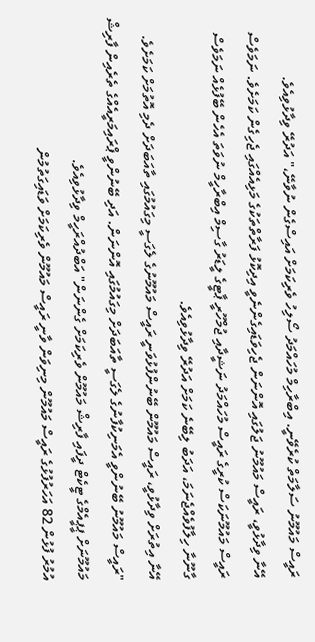ރައީސް މައުމޫނު ސަލާމަތް ކުރެވޭނީ. އިބްރާހިމް މުހައްމަދު ސޯލިހު ވެރިކަމަށް އައިސްގެން ނުވާނޭ،" އަދުރޭ ވިދާޅުވިއެވެ.
އޭނާ ވިދާޅުވީ، ރައީސް މައުމޫނު ޖަލުގައި އޮންނަން ޖެހިވަޑައިގެންނެވީ އިދިކޮޅު ފަރާތްތަކުގެ މަޅިއެއްގައި ޖެހިގެން ކަމަށެވެ. ނަމަވެސް ރައީސް މައުމޫނަކަސް ކުރީގެ ރައީސް މުހައްމަދު ނަޝީދާއި ޖުމްހޫރީ ޕާޓީގެ ލީޑަރު ގާސިމް އިބްރާހީމް ނުވަތަ އެހެން ބޭފުޅެއް ނަމަވެސް ގާނޫނާ ހިލާފުވެއްޖެނަމަ، އަދަބު ލިބޭނެ ކަމަށް އަދުރޭ ވިދާޅުވިއެވެ.
އޭނާ އިތުރަށް ވިދާޅުވީ، ރައީސް މައުމޫން ބޭނުންފުޅުވަނީ ރައީސް މައުމޫނުގެ ލެގަސީ މިގައުމުގައި ތާއަބަދަށް ދެމި އޮތުމަށް ކަމަށެވެ.
"ރައީސް މައުމޫނު ބޭނުންވީ އެމަނިކުފާނުގެ ލެގަސީ ތާއަބަދަށް މިގައުމުގައި އޮންނަން. އަދި ބޭނުންވީ ޕްރައިމަރީއެއްގެ ތެރެއިން ފާރިޝް މައުމޫނަށް ޕީޕީއެމްގެ ޓީކެޓް ދީފައި ފާރިޝް މައުމޫން ވެރިކަމަށް ގެންނަން" އަބްދުއްރަހީމް ވިދާޅުވިއެވެ.
އުމުރު ފުޅުން 82 އަހަރުފުޅުގެ ރައީސް މައުމޫން މިނިވަން ވާނީ ރައީސް މައުމޫން ވެރިކަމަށް ވަޑައިގަތުމުން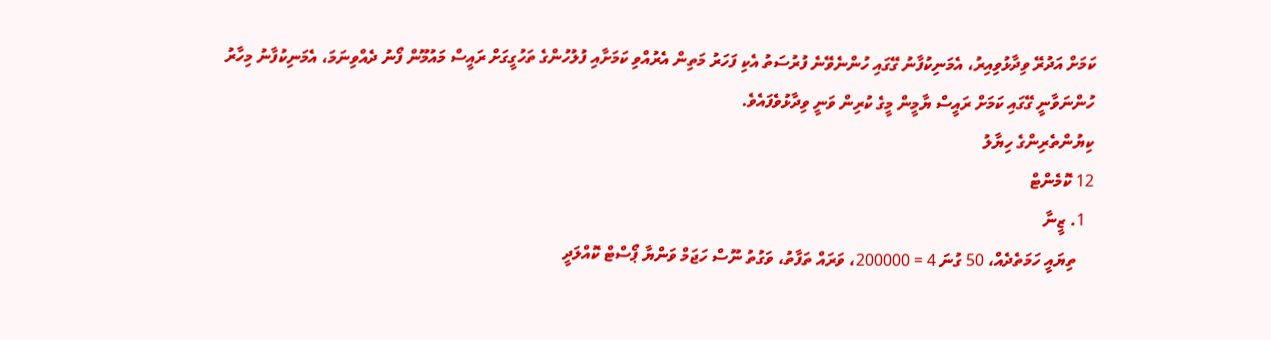ކަމަށް އަދުރޭ ވިދާޅުވިއިރު، އެމަނިކުފާނު ގޭގައި ހުންނެވޭނެ ފުރުސަތު އެކި ފަހަރު މަތިން އެރުއްވި ކަމަށާއި ފުލުހުންގެ ތަހުގީގަށް ރައީސް މައުމޫން ފޯނު ދެއްވިނަމަ، އެމަނިކުފާނު މިހާރު ހުންނަވާނީ ގޭގައި ކަމަށް ރައީސް ޔާމީން މީގެ ކުރިން ވަނީ ވިދާޅުވެފައެވެ.
ކިޔުންތެރިންގެ ހިޔާލު
12 ކޮމެންޓް
  1. ޒީނާ
    ތިޔައީ ހަމަތެދެއް، 50 ގުނަ 4 = 200000، ވަރައް ތަފާތު، ވަގުތު ނޫސް ހަޖަމް ވަންޔާ ޕޯސްޓް ކޮއްލަދީ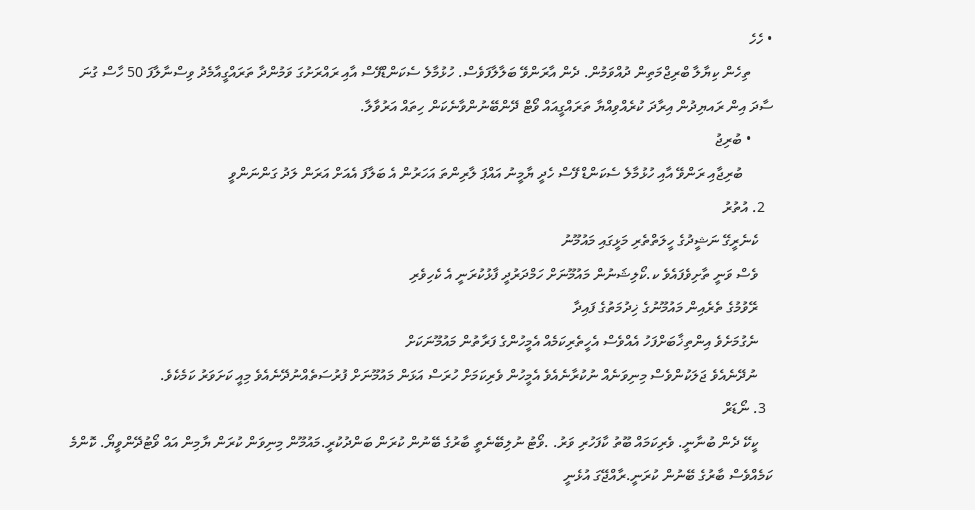• ހެހެ
      ތިހެން ކިޔާލާ ބްރިޖްމަތިން ދުއްވަމުން. ދެން އާރަންވޭ ބަލާލާފަވެސް. ހުޅުމާލެ ސެކަންޑްފޭސް އާއި ރައްރަށުގަ ވަމުންދާ ތަރައްގީއާމެދު ވިސްނާލާފަ 50 ހާސް ގުނަ ސާދަ އިން ރައޔިދުން އިރާދަ ކުރެއްވިއްޔާ ތަރައްގީއައް ވޯޓް ދޭންބޭނުންވާނެކަން ހިތައް އަރުވާލާ.
      • ބުރިޖު
        ބުރިޖާއި ރަންވޭ އާއި ހުޅުމާލެ ސެކަންޑް ފޭސް ހެދީ ޔާމީނު އައްޕަ ލާރިންތަ އަހަރުން އެ ބަލާފަ އެއަށް އަރަން ލަދު ގަންނަންވީ
  2. އުތުރު
    ކެނެރީގޭ ނަޝީދުގެ ހީލަތްތެރި މަޅީގައި މައުމޫނު
    ވެސް ވަނީ ތާށިވެފައެވެ ކ.ކޯލިޝަނުން މައުމޫނަށް ހަމްދަރުދީ ފާޅުކުރަނީ އެ ކެހިވެރި
    ރޭވުމުގެ ތެރެއިން މައުމޫނުގެ ޚިދުމަތުގެ ފައިދާ
    ނެގުމަށެވެ އިންތިޚާބަށްފަހު އެއްވެސް އެހީތެރިކަމެއް އެމީހުންގެ ފަރާތުން މައުމޫނަކަށް
    ނުދޭނެއެވެ ޖަލަކުންވެސް މިނިވަނެއް ނުކުރާނެއެވެ އެމީހުން ވެރިކަމަށް ހުރަސް އަޅަން މައުމޫނަށް ފުރުސަތެއްނުދޭނެއެވެ މިއީ ކަށަވަރު ކަމެކެވެ.
  3. ނޯޑަރް
    ކީކޭ ދެން ބުނާނީ. ވެރިކަމައް ބޫތު ކާފަހުރި ވަރު. .ވޯޓު ނުލިބޭނެތީ ބާރުގެ ބޭނުން ކުރަން ބަންދުކުރީ.މައުމޫން މިނިވަން ކުރަން ޔާމިން އައް ވޯޓުދޭންވީޔޯ. ކޮންމެ ކަމެއްވެސް ބާރުގެ ބޭނުން ކުރަނީ.ރާއްޖޭގަ އުޅެނީ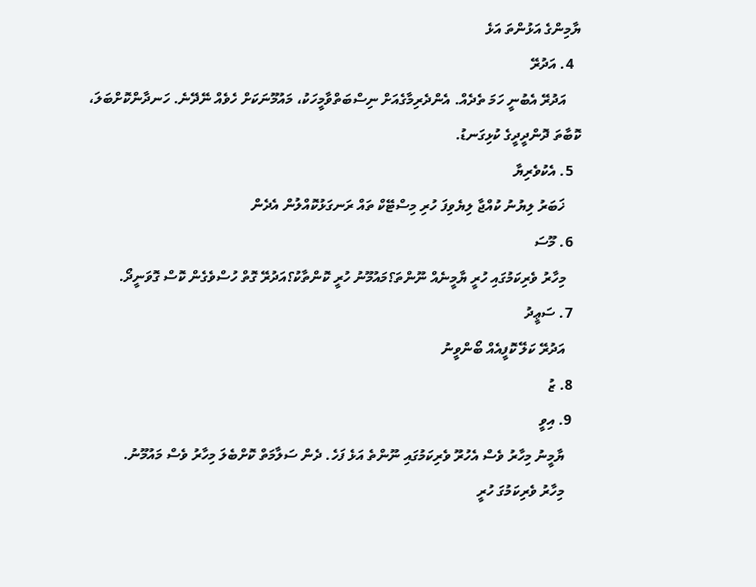ޔާމިންގެ އަޅުންތަ އަޅެ
  4. އަދުރޭ
    އަދުރޭ އެބުނީ ހަމަ ތެދެއް. އެންދެރިމާގެއަށް ނިސްބަތްވާމީހަކު، މައުމޫނަކަށް ހެވެއް ނޭދޭނެ. ހަނދާންކޮށްބަލަ، ކޮބާތަ ދޮންދީދީގެ ކުޅިގަނޑު.
  5. އެކުވެރިޔާ
    ޚަބަރު ލިޔުނު ކުއްޖާ ލިޔެވިފަ ހުރި މިސްޓޭކް ތައް ރަނގަޅުކޮއްލުން އެދެން
  6. މޫސަ
    މިހާރު ވެރިކަމުގައި ހުރީ ޔާމީނެއް ނޫންތަ؟މައުމޫނު ހުރީ ކޮންތާކު؟އަދުރޭ ގޮތް ހުސްވެގެން ކޮސް ގޮވަނީދޯ.
  7. ސަޢީދު
    އަދުރޭ ކަލޭ ކޮފީއެއް ބޯންވީނު
  8. ޒު
  9. އިވީ
    ޔާމީނު މިހާރު ވެސް އެހުރޫ ވެރިކަމުގައި ނޫންތެ އަޅެ ފަހެ. ދެން ސަލާމަތް ކޮށްބެލަ މިހާރު ވެސް މައުމޫނު.
    މިހާރު ވެރިކަމުގަ ހުރީ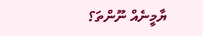ޔާމީނެއް ނޫންތަ؟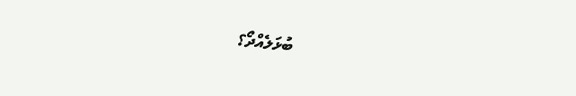ބުޅަލެއްދޯ؟